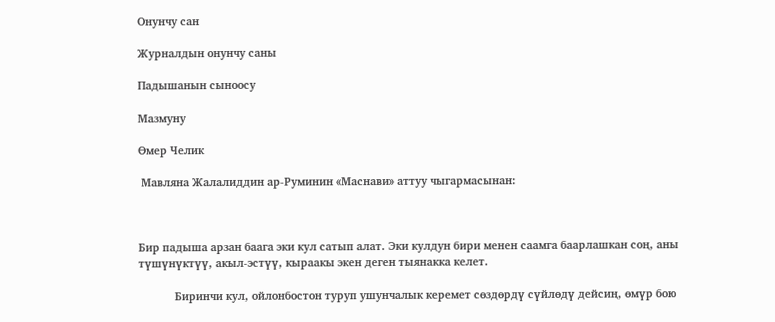Онунчу сан

Журналдын онунчу саны

Падышанын сыноосу

Мазмуну

Өмер Челик

 Мавляна Жалалиддин ар-Руминин «Маснави» аттуу чыгармасынан:



Бир падыша арзан баага эки кул сатып алат. Эки кулдун бири менен саамга баарлашкан соң, аны түшүнүктүү, акыл-эстүү, кыраакы экен деген тыянакка келет.

            Биринчи кул, ойлонбостон туруп ушунчалык керемет сөздөрдү сүйлөдү дейсиң, өмүр бою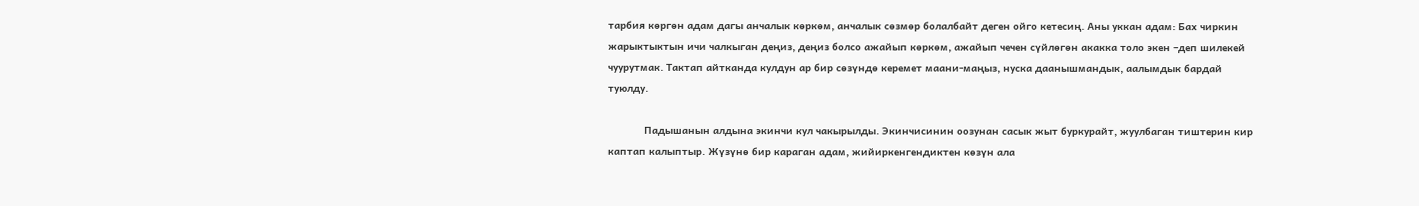тарбия көргөн адам дагы анчалык көркөм, анчалык сөзмөр болалбайт деген ойго кетесиң. Аны уккан адам: Бах чиркин жарыктыктын ичи чалкыган деңиз, деңиз болсо ажайып көркөм, ажайып чечен сүйлөгөн акакка толо экен –деп шилекей чуурутмак. Тактап айтканда кулдун ар бир сөзүндө керемет маани-маңыз, нуска даанышмандык, аалымдык бардай туюлду.

            Падышанын алдына экинчи кул чакырылды. Экинчисинин оозунан сасык жыт буркурайт, жуулбаган тиштерин кир каптап калыптыр. Жүзүнө бир караган адам, жийиркенгендиктен көзүн ала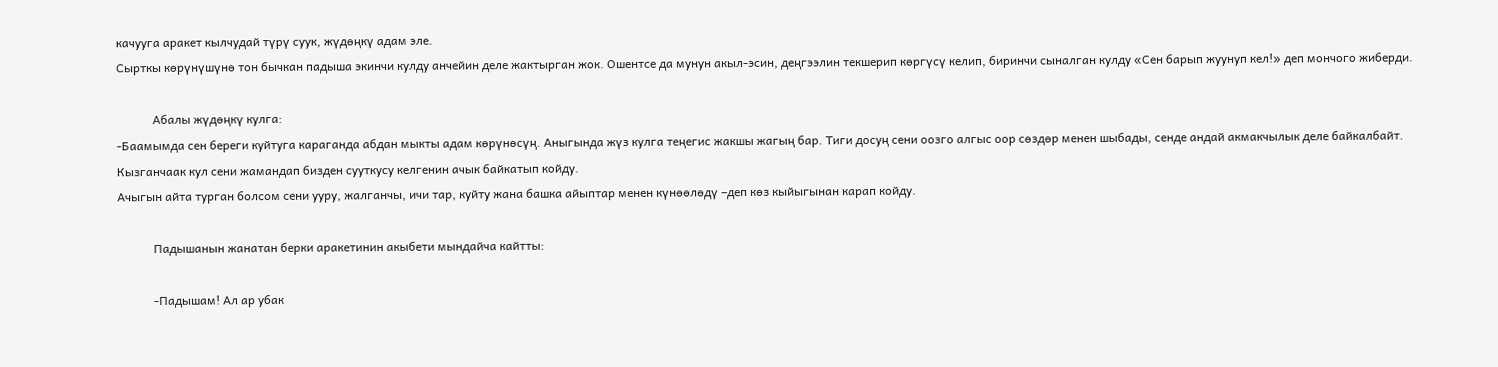качууга аракет кылчудай түрү суук, жүдөңкү адам эле.
Сырткы көрүнүшүнө тон бычкан падыша экинчи кулду анчейин деле жактырган жок. Ошентсе да мунун акыл-эсин, деңгээлин текшерип көргүсү келип, биринчи сыналган кулду «Сен барып жуунуп кел!» деп мончого жиберди.

            Абалы жүдөңкү кулга:
-Баамымда сен береги куйтуга караганда абдан мыкты адам көрүнөсүң. Аныгында жүз кулга теңегис жакшы жагың бар. Тиги досуң сени оозго алгыс оор сөздөр менен шыбады, сенде андай акмакчылык деле байкалбайт. Кызганчаак кул сени жамандап бизден сууткусу келгенин ачык байкатып койду.
Ачыгын айта турган болсом сени ууру, жалганчы, ичи тар, куйту жана башка айыптар менен күнөөлөдү –деп көз кыйыгынан карап койду.

            Падышанын жанатан берки аракетинин акыбети мындайча кайтты:

            -Падышам! Ал ар убак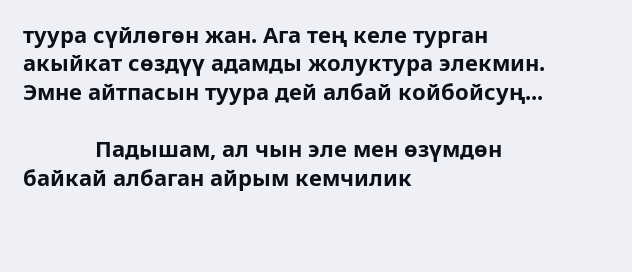туура сүйлөгөн жан. Ага тең келе турган акыйкат сөздүү адамды жолуктура элекмин. Эмне айтпасын туура дей албай койбойсуң...

            Падышам, ал чын эле мен өзүмдөн байкай албаган айрым кемчилик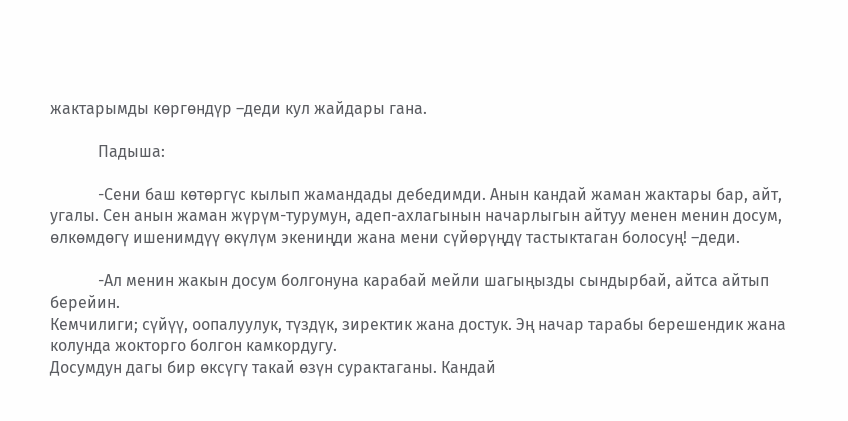жактарымды көргөндүр –деди кул жайдары гана.

            Падыша:

            -Сени баш көтөргүс кылып жамандады дебедимди. Анын кандай жаман жактары бар, айт, угалы. Сен анын жаман жүрүм-турумун, адеп-ахлагынын начарлыгын айтуу менен менин досум, өлкөмдөгү ишенимдүү өкүлүм экениңди жана мени сүйөрүңдү тастыктаган болосуң! –деди.

            -Ал менин жакын досум болгонуна карабай мейли шагыңызды сындырбай, айтса айтып берейин.
Кемчилиги; сүйүү, оопалуулук, түздүк, зиректик жана достук. Эң начар тарабы берешендик жана колунда жокторго болгон камкордугу.
Досумдун дагы бир өксүгү такай өзүн сурактаганы. Кандай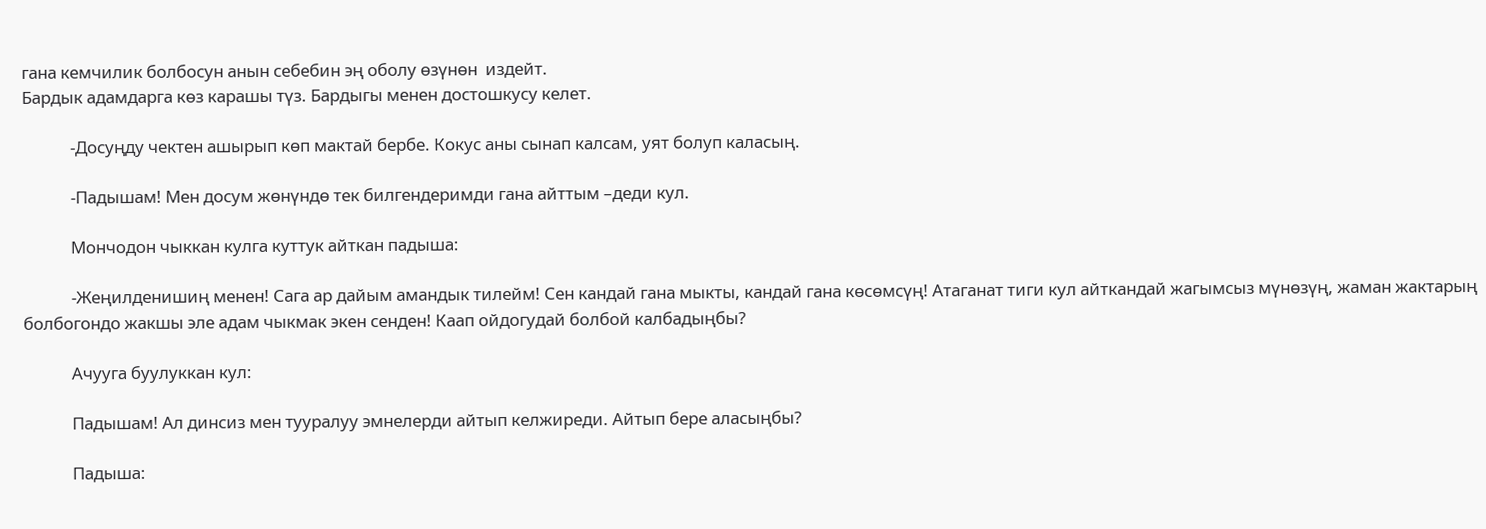гана кемчилик болбосун анын себебин эң оболу өзүнөн  издейт.
Бардык адамдарга көз карашы түз. Бардыгы менен достошкусу келет.

            -Досуңду чектен ашырып көп мактай бербе. Кокус аны сынап калсам, уят болуп каласың.

            -Падышам! Мен досум жөнүндө тек билгендеримди гана айттым –деди кул.

            Мончодон чыккан кулга куттук айткан падыша:

            -Жеңилденишиң менен! Сага ар дайым амандык тилейм! Сен кандай гана мыкты, кандай гана көсөмсүң! Атаганат тиги кул айткандай жагымсыз мүнөзүң, жаман жактарың болбогондо жакшы эле адам чыкмак экен сенден! Каап ойдогудай болбой калбадыңбы?

            Ачууга буулуккан кул:

            Падышам! Ал динсиз мен тууралуу эмнелерди айтып келжиреди. Айтып бере аласыңбы?

            Падыша: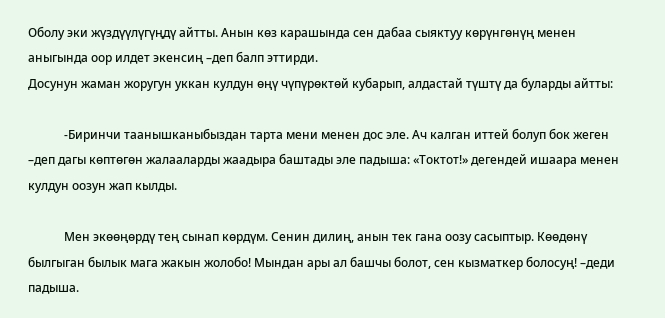Оболу эки жүздүүлүгүңдү айтты. Анын көз карашында сен дабаа сыяктуу көрүнгөнүң менен аныгында оор илдет экенсиң –деп балп эттирди.
Досунун жаман жоругун уккан кулдун өңү чүпүрөктөй кубарып, алдастай түштү да буларды айтты:

            -Биринчи таанышканыбыздан тарта мени менен дос эле. Ач калган иттей болуп бок жеген –деп дагы көптөгөн жалааларды жаадыра баштады эле падыша: «Токтот!» дегендей ишаара менен кулдун оозун жап кылды.

            Мен экөөңөрдү тең сынап көрдүм. Сенин дилиң, анын тек гана оозу сасыптыр. Көөдөнү былгыган былык мага жакын жолобо! Мындан ары ал башчы болот, сен кызматкер болосуң! –деди падыша.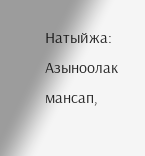Натыйжа: Азыноолак мансап,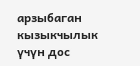арзыбаган кызыкчылык үчүн дос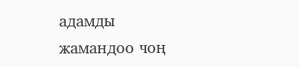адамды жамандоо чоң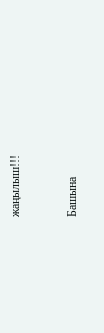жаңылыш!!!



Башына